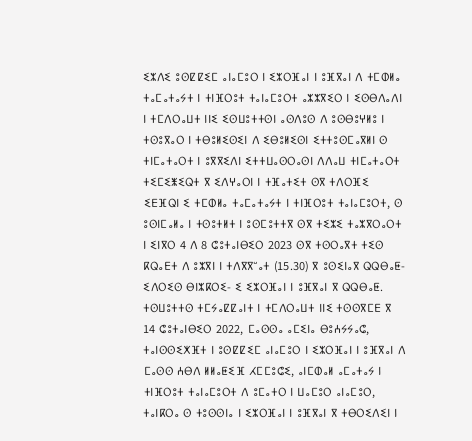ⵉⵣⴷⵉ ⵓⵙⵇⵇⵉⵎ ⴰⵏⴰⵎⵓⵔ ⵏ ⵉⵣⵔⴼⴰⵏ ⵏ ⵓⴼⴳⴰⵏ ⴷ ⵜⵎⵀⵍⴰ ⵜⴰⵎⴰⵜⴰⵢⵜ ⵏ ⵜⵏⴼⵔⵓⵜ ⵜⴰⵏⴰⵎⵓⵔⵜ ⴰⵣⵣⴳⵉⵔ ⵏ ⵉⵙⴱⴷⴰⴷⵏ ⵏ ⵜⵎⴷⵔⴰⵡⵜ ⵏⵏⵉ ⵉⵙⵡⵓⵜⵜⵙⵏ ⴰⵙⴷⵓⵙ ⴷ ⵓⵙⴱⵓⵖⵍⵓ ⵏ ⵜⵙⵓⴳⴰⵔ ⵏ ⵜⴱⵓⵍⵉⵙⵉⵏ ⴷ ⵉⴱⵓⵍⵉⵙⵏ ⵉⵜⵜⵓⵙⵎⴰⴳⵍⵏ ⵙ ⵜⵏⵎⴰⵜⴰⵔⵜ ⵏ ⵓⴳⴳⵉⴷⵏ ⵉⵜⵜⵡⴰⵙⵔⴰⵙⵏ ⴷⴷⴰⵡ ⵜⵏⵎⴰⵜⴰⵔⵜ ⵜⵉⵎⵉⵥⵉⵕⵜ ⴳ ⵉⴷⵖⴰⵔⵏ ⵏ ⵜⴼⴰⵜⵉⵜ ⵙⴳ ⵜⴷⵔⴼⵉ ⵉⴹⴼⵕⵏ ⵉ ⵜⵎⵀⵍⴰ ⵜⴰⵎⴰⵜⴰⵢⵜ ⵏ ⵜⵏⴼⵔⵓⵜ ⵜⴰⵏⴰⵎⵓⵔⵜ, ⵙ ⵓⵙⵏⵎⴰⵍⴰ ⵏ ⵜⵙⵓⵜⵍⵜ ⵏ ⵓⵙⵎⵓⵜⵜⴳ ⵙⴳ ⵜⵉⵣⵉ ⵜⴰⵣⴳⵔⴰⵔⵜ ⵏ ⵉⵏⴳⵔ 4 ⴷ 8 ⵛⵓⵜⴰⵏⴱⵉⵔ 2023 ⵙⴳ ⵜⵙⵔⴰⴳⵜ ⵜⵉⵙ ⴽⵕⴰⴹⵜ ⴷ ⵓⵣⴳⵏ ⵏ ⵜⴷⴳⴳⵯⴰⵜ (15.30) ⴳ ⵓⵙⵉⵏⴰⴳ ⵕⵕⴱⴰⵟ-ⵉⴷⵔⵉⵙ ⴱⵏⵣⴽⵔⵉ- ⵉ ⵉⵣⵔⴼⴰⵏ ⵏ ⵓⴼⴳⴰⵏ ⴳ ⵕⵕⴱⴰⵟ.
ⵜⵙⵡⵓⵜⵜⵙ ⵜⵎⵢⴰⵇⵇⴰⵏⵜ ⵏ ⵜⵎⴷⵔⴰⵡⵜ ⵏⵏⵉ ⵜⵙⵙⴳⵎⴹ ⴳ 14 ⵛⵓⵜⴰⵏⴱⵉⵔ 2022, ⵎⴰⵙⵙⴰ ⴰⵎⵉⵏⴰ ⴱⵓⵄⵢⵢⴰⵛ, ⵜⴰⵏⵙⵙⵉⵅⴼⵜ ⵏ ⵓⵙⵇⵇⵉⵎ ⴰⵏⴰⵎⵓⵔ ⵏ ⵉⵣⵔⴼⴰⵏ ⵏ ⵓⴼⴳⴰⵏ ⴷ ⵎⴰⵙⵙ ⵄⴱⴷ ⵍⵍⴰⵟⵉⴼ ⵃⵎⵎⵓⵛⵉ, ⴰⵏⵎⵀⴰⵍ ⴰⵎⴰⵜⴰⵢ ⵏ ⵜⵏⴼⵔⵓⵜ ⵜⴰⵏⴰⵎⵓⵔⵜ ⴷ ⵓⵎⴰⵜⵔ ⵏ ⵡⴰⵎⵓⵔ ⴰⵏⴰⵎⵓⵔ, ⵜⴰⵏⴽⵔⴰ ⵙ ⵜⵓⵙⵙⵏⴰ ⵏ ⵉⵣⵔⴼⴰⵏ ⵏ ⵓⴼⴳⴰⵏ ⴳ ⵜⴱⵔⵉⴷⵉⵏ ⵏ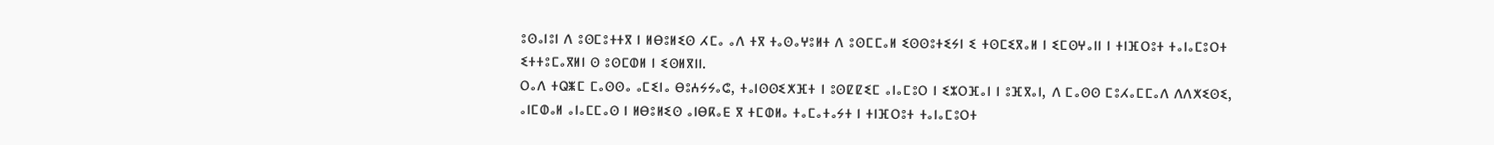ⵓⵙⴰⵏⵓⵏ ⴷ ⵓⵙⵎⵓⵜⵜⴳ ⵏ ⵍⴱⵓⵍⵉⵙ ⵃⵎⴰ ⴰⴷ ⵜⴳ ⵜⴰⵙⴰⵖⵓⵍⵜ ⴷ ⵓⵙⵎⵎⴰⵍ ⵉⵙⵙⵓⵜⵉⵢⵏ ⵉ ⵜⵙⵎⵉⴳⴰⵍ ⵏ ⵉⵎⵙⵖⴰⵏⵏ ⵏ ⵜⵏⴼⵔⵓⵜ ⵜⴰⵏⴰⵎⵓⵔⵜ ⵉⵜⵜⵓⵎⴰⴳⵍⵏ ⵙ ⵓⵙⵎⵀⵍ ⵏ ⵉⵙⵍⴳⵏⵏ.
ⵔⴰⴷ ⵜⵕⵥⵎ ⵎⴰⵙⵙⴰ ⴰⵎⵉⵏⴰ ⴱⵓⵄⵢⵢⴰⵛ, ⵜⴰⵏⵙⵙⵉⵅⴼⵜ ⵏ ⵓⵙⵇⵇⵉⵎ ⴰⵏⴰⵎⵓⵔ ⵏ ⵉⵣⵔⴼⴰⵏ ⵏ ⵓⴼⴳⴰⵏ, ⴷ ⵎⴰⵙⵙ ⵎⵓⵃⴰⵎⵎⴰⴷ ⴷⴷⵅⵉⵙⵉ, ⴰⵏⵎⵀⴰⵍ ⴰⵏⴰⵎⵎⴰⵙ ⵏ ⵍⴱⵓⵍⵉⵙ ⴰⵏⴱⴽⴰⴹ ⴳ ⵜⵎⵀⵍⴰ ⵜⴰⵎⴰⵜⴰⵢⵜ ⵏ ⵜⵏⴼⵔⵓⵜ ⵜⴰⵏⴰⵎⵓⵔⵜ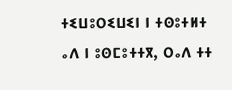ⵜⵉⵡⵓⵔⵉⵡⵉⵏ ⵏ ⵜⵙⵓⵜⵍⵜ ⴰⴷ ⵏ ⵓⵙⵎⵓⵜⵜⴳ, ⵔⴰⴷ ⵜⵜ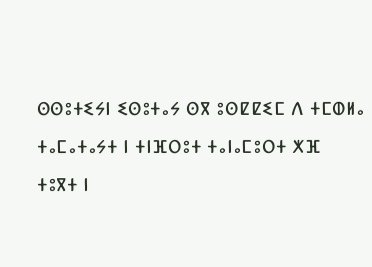ⵙⵙⵓⵜⵉⵢⵏ ⵉⵙⵓⵜⴰⵢ ⵙⴳ ⵓⵙⵇⵇⵉⵎ ⴷ ⵜⵎⵀⵍⴰ ⵜⴰⵎⴰⵜⴰⵢⵜ ⵏ ⵜⵏⴼⵔⵓⵜ ⵜⴰⵏⴰⵎⵓⵔⵜ ⵅⴼ ⵜⵓⴳⵜ ⵏ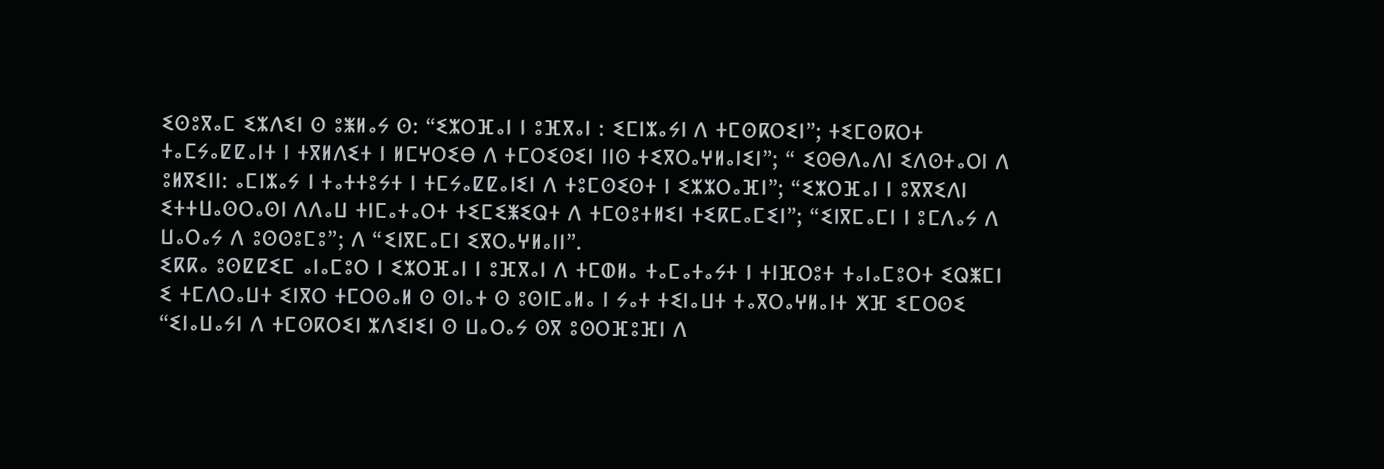ⵉⵙⵓⴳⴰⵎ ⵉⵣⴷⵉⵏ ⵙ ⵓⵥⵍⴰⵢ ⵙ: “ⵉⵣⵔⴼⴰⵏ ⵏ ⵓⴼⴳⴰⵏ : ⵉⵎⵏⵣⴰⵢⵏ ⴷ ⵜⵎⵙⴽⵔⵉⵏ”; ⵜⵉⵎⵙⴽⵔⵜ ⵜⴰⵎⵢⴰⵇⵇⴰⵏⵜ ⵏ ⵜⴳⵍⴷⵉⵜ ⵏ ⵍⵎⵖⵔⵉⴱ ⴷ ⵜⵎⵔⵉⵙⵉⵏ ⵏⵏⵙ ⵜⵉⴳⵔⴰⵖⵍⴰⵏⵉⵏ”; “ ⵉⵙⴱⴷⴰⴷⵏ ⵉⴷⵙⵜⴰⵔⵏ ⴷ ⵓⵍⴳⵉⵏⵏ: ⴰⵎⵏⵣⴰⵢ ⵏ ⵜⴰⵜⵜⵓⵢⵜ ⵏ ⵜⵎⵢⴰⵇⵇⴰⵏⵉⵏ ⴷ ⵜⵓⵎⵙⵉⵙⵜ ⵏ ⵉⵣⵣⵔⴰⴼⵏ”; “ⵉⵣⵔⴼⴰⵏ ⵏ ⵓⴳⴳⵉⴷⵏ ⵉⵜⵜⵡⴰⵙⵔⴰⵙⵏ ⴷⴷⴰⵡ ⵜⵏⵎⴰⵜⴰⵔⵜ ⵜⵉⵎⵉⵥⵉⵕⵜ ⴷ ⵜⵎⵙⵓⵜⵍⵉⵏ ⵜⵉⴽⵎⴰⵎⵉⵏ”; “ⵉⵏⴳⵎⴰⵎⵏ ⵏ ⵓⵎⴷⴰⵢ ⴷ ⵡⴰⵔⴰⵢ ⴷ ⵓⵙⵙⵓⵎⵓ”; ⴷ “ⵉⵏⴳⵎⴰⵎⵏ ⵉⴳⵔⴰⵖⵍⴰⵏⵏ”.
ⵉⴽⴽⴰ ⵓⵙⵇⵇⵉⵎ ⴰⵏⴰⵎⵓⵔ ⵏ ⵉⵣⵔⴼⴰⵏ ⵏ ⵓⴼⴳⴰⵏ ⴷ ⵜⵎⵀⵍⴰ ⵜⴰⵎⴰⵜⴰⵢⵜ ⵏ ⵜⵏⴼⵔⵓⵜ ⵜⴰⵏⴰⵎⵓⵔⵜ ⵉⵕⵥⵎⵏ ⵉ ⵜⵎⴷⵔⴰⵡⵜ ⵉⵏⴳⵔ ⵜⵎⵔⵙⴰⵍ ⵙ ⵙⵏⴰⵜ ⵙ ⵓⵙⵏⵎⴰⵍⴰ ⵏ ⵢⴰⵜ ⵜⵉⵏⴰⵡⵜ ⵜⴰⴳⵔⴰⵖⵍⴰⵏⵜ ⵅⴼ ⵉⵎⵔⵙⵉ “ⵉⵏⴰⵡⴰⵢⵏ ⴷ ⵜⵎⵙⴽⵔⵉⵏ ⵣⴷⵉⵏⵉⵏ ⵙ ⵡⴰⵔⴰⵢ ⵙⴳ ⵓⵙⵔⴼⵓⴼⵏ ⴷ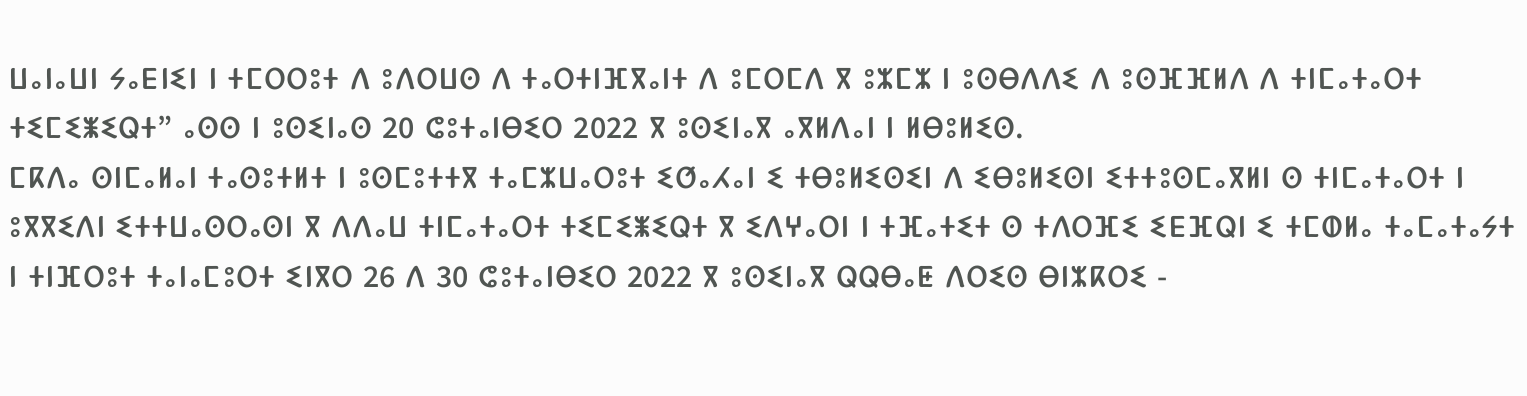ⵡⴰⵏⴰⵡⵏ ⵢⴰⴹⵏⵉⵏ ⵏ ⵜⵎⵔⵔⵓⵜ ⴷ ⵓⴷⵔⵡⵙ ⴷ ⵜⴰⵔⵜⵏⴼⴳⴰⵏⵜ ⴷ ⵓⵎⵔⵎⴷ ⴳ ⵓⵣⵎⵣ ⵏ ⵓⵙⴱⴷⴷⵉ ⴷ ⵓⵙⴼⴼⵍⴷ ⴷ ⵜⵏⵎⴰⵜⴰⵔⵜ ⵜⵉⵎⵉⵥⵉⵕⵜ” ⴰⵙⵙ ⵏ ⵓⵙⵉⵏⴰⵙ 20 ⵛⵓⵜⴰⵏⴱⵉⵔ 2022 ⴳ ⵓⵙⵉⵏⴰⴳ ⴰⴳⵍⴷⴰⵏ ⵏ ⵍⴱⵓⵍⵉⵙ.
ⵎⴽⴷⴰ ⵙⵏⵎⴰⵍⴰⵏ ⵜⴰⵙⵓⵜⵍⵜ ⵏ ⵓⵙⵎⵓⵜⵜⴳ ⵜⴰⵎⵣⵡⴰⵔⵓⵜ ⵉⵚⴰⵃⴰⵏ ⵉ ⵜⴱⵓⵍⵉⵙⵉⵏ ⴷ ⵉⴱⵓⵍⵉⵙⵏ ⵉⵜⵜⵓⵙⵎⴰⴳⵍⵏ ⵙ ⵜⵏⵎⴰⵜⴰⵔⵜ ⵏ ⵓⴳⴳⵉⴷⵏ ⵉⵜⵜⵡⴰⵙⵔⴰⵙⵏ ⴳ ⴷⴷⴰⵡ ⵜⵏⵎⴰⵜⴰⵔⵜ ⵜⵉⵎⵉⵥⵉⵕⵜ ⴳ ⵉⴷⵖⴰⵔⵏ ⵏ ⵜⴼⴰⵜⵉⵜ ⵙ ⵜⴷⵔⴼⵉ ⵉⴹⴼⵕⵏ ⵉ ⵜⵎⵀⵍⴰ ⵜⴰⵎⴰⵜⴰⵢⵜ ⵏ ⵜⵏⴼⵔⵓⵜ ⵜⴰⵏⴰⵎⵓⵔⵜ ⵉⵏⴳⵔ 26 ⴷ 30 ⵛⵓⵜⴰⵏⴱⵉⵔ 2022 ⴳ ⵓⵙⵉⵏⴰⴳ ⵕⵕⴱⴰⵟ ⴷⵔⵉⵙ ⴱⵏⵣⴽⵔⵉ -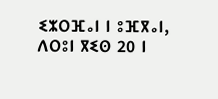ⵉⵣⵔⴼⴰⵏ ⵏ ⵓⴼⴳⴰⵏ, ⴷⵔⵓⵏ ⴳⵉⵙ 20 ⵏ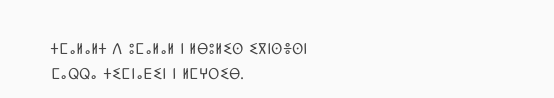ⵜⵎⴰⵍⴰⵍⵜ ⴷ ⵓⵎⴰⵍⴰⵍ ⵏ ⵍⴱⵓⵍⵉⵙ ⵉⴳⵏⵙⴻⵙⵏ ⵎⴰⵕⵕⴰ ⵜⵉⵎⵏⴰⴹⵉⵏ ⵏ ⵍⵎⵖⵔⵉⴱ.